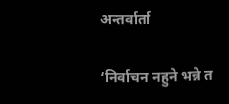अन्तर्वार्ता

‘निर्वाचन नहुने भन्ने त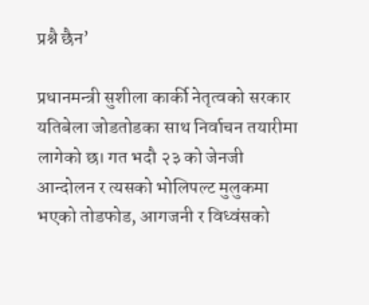प्रश्नै छैन’

प्रधानमन्त्री सुशीला कार्की नेतृत्वको सरकार यतिबेला जोडतोडका साथ निर्वाचन तयारीमा लागेको छ। गत भदौ २३ को जेनजी आन्दोलन र त्यसको भोलिपल्ट मुलुकमा भएको तोडफोड, आगजनी र विध्वंसको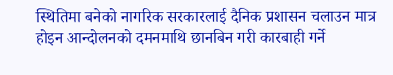स्थितिमा बनेको नागरिक सरकारलाई दैनिक प्रशासन चलाउन मात्र होइन आन्दोलनको दमनमाथि छानबिन गरी कारबाही गर्ने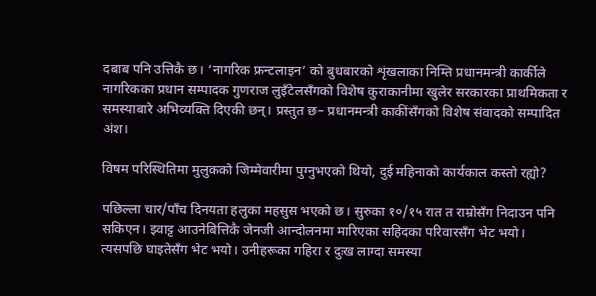दबाब पनि उत्तिकै छ। ‘नागरिक फ्रन्टलाइन’ को बुधबारको शृंखलाका निम्ति प्रधानमन्त्री कार्कीले नागरिकका प्रधान सम्पादक गुणराज लुइँटेलसँगको विशेष कुराकानीमा खुलेर सरकारका प्राथमिकता र समस्याबारे अभिव्यक्ति दिएकी छन्। प्रस्तुत छ– प्रधानमन्त्री काकींसँगको विशेष संवादको सम्पादित अंश।

विषम परिस्थितिमा मुलुकको जिम्मेवारीमा पुग्नुभएको थियो, दुई महिनाको कार्यकाल कस्तो रह्यो?

पछिल्ला चार/पाँच दिनयता हलुका महसुस भएको छ। सुरुका १०/१५ रात त राम्रोसँग निदाउन पनि सकिएन। झ्वाट्ट आउनेबित्तिकै जेनजी आन्दोलनमा मारिएका सहिदका परिवारसँग भेट भयो। त्यसपछि घाइतेसँग भेट भयो। उनीहरूका गहिरा र दुःख लाग्दा समस्या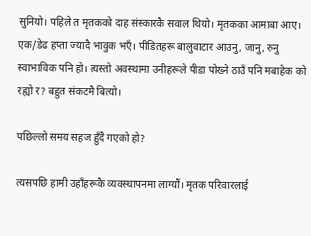सुनियो। पहिले त मृतकको दाह संस्कारकै सवाल थियो। मृतकका आमाबा आए। एक/डेढ हप्ता ज्यादै भावुक भएँ। पीडितहरू बालुवाटार आउनु, जानु, रुनु स्वाभाविक पनि हो। त्यस्तो अवस्थामा उनीहरूले पीडा पोख्ने ठाउँ पनि मबाहेक को रह्यो र? बहुत संकटमै बित्यो।

पछिल्लो समय सहज हुँदै गएको हो?

त्यसपछि हामी उहाँहरूकै व्यवस्थापनमा लाग्यौं। मृतक परिवारलाई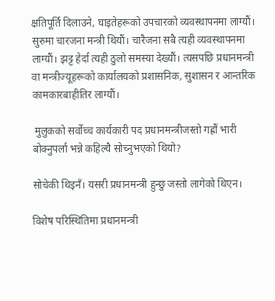क्षतिपूर्ति दिलाउने, घाइतेहरूको उपचारको व्यवस्थापनमा लाग्यौं। सुरुमा चारजना मन्त्री थियौं। चारैजना सबै त्यही व्यवस्थापनमा लाग्यौं। झट्ट हेर्दा त्यही ठुलो समस्या देख्यौं। त्यसपछि प्रधानमन्त्री वा मन्त्रीज्यूहरूको कार्यालयको प्रशासनिक, सुशासन र आन्तरिक कामकारबाहीतिर लाग्यौं।

 मुलुकको सर्वोच्च कार्यकारी पद प्रधानमन्त्रीजस्तो गह्रौं भारी बोक्नुपर्ला भन्ने कहिल्यै सोच्नुभएको थियो?

सोचेकी थिइनँ। यसरी प्रधानमन्त्री हुन्छु जस्तो लागेको थिएन।

विशेष परिस्थितिमा प्रधानमन्त्री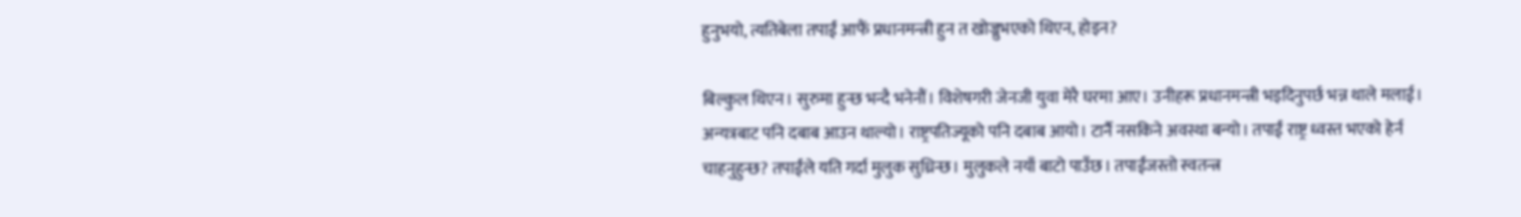हुनुभयो, त्यतिबेला तपाईं आफैं प्रधानमन्त्री हुन त खोज्नुभएको थिएन, होइन?

बिल्कुल थिएन। सुरुमा हुन्छ भन्दै भनेनौं। विशेषगरी जेनजी युवा मेरै घरमा आए। उनीहरू प्रधानमन्त्री भइदिनुपर्छ भन्न थाले मलाई। अन्यत्रबाट पनि दबाब आउन थाल्यो। राष्ट्रपतिज्यूको पनि दबाब आयो। टार्नै नसकिने अवस्था बन्यो। तपाईं राष्ट्र ध्वस्त भएको हेर्न चाहनुहुन्छ? तपाईंले यति गर्दा मुलुक सुध्रिन्छ। मुलुकले नयाँ बाटो पाउँछ। तपाईंजस्तो स्वतन्त्र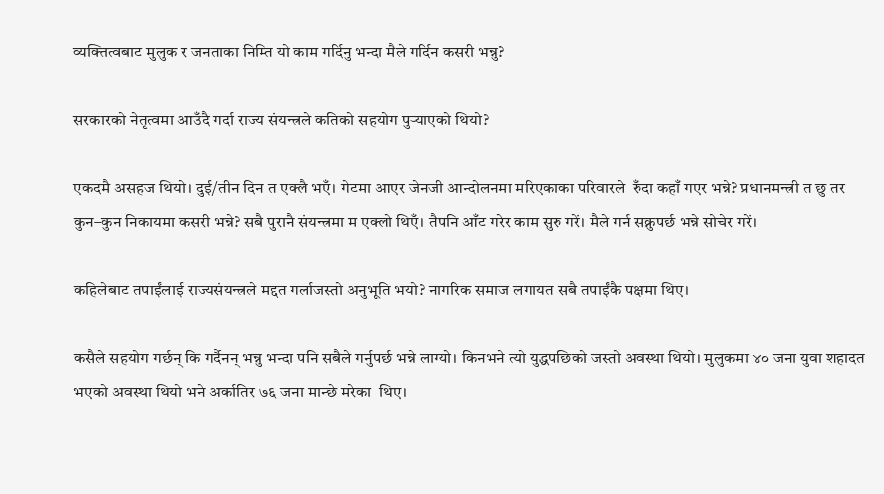व्यक्तित्वबाट मुलुक र जनताका निम्ति यो काम गर्दिनु भन्दा मैले गर्दिन कसरी भन्नु?

सरकारको नेतृत्वमा आउँदै गर्दा राज्य संयन्त्रले कतिको सहयोग पुर्‍याएको थियो?

एकदमै असहज थियो। दुई/तीन दिन त एक्लै भएँ। गेटमा आएर जेनजी आन्दोलनमा मरिएकाका परिवारले  रुँदा कहाँ गएर भन्ने? प्रधानमन्त्री त छु तर कुन–कुन निकायमा कसरी भन्ने? सबै पुरानै संयन्त्रमा म एक्लो थिएँ। तैपनि आँट गरेर काम सुरु गरें। मैले गर्न सक्नुपर्छ भन्ने सोचेर गरें।

कहिलेबाट तपाईंलाई राज्यसंयन्त्रले मद्दत गर्लाजस्तो अनुभूति भयो? नागरिक समाज लगायत सबै तपाईंकै पक्षमा थिए।

कसैले सहयोग गर्छन् कि गर्दैनन् भन्नु भन्दा पनि सबैले गर्नुपर्छ भन्ने लाग्यो। किनभने त्यो युद्धपछिको जस्तो अवस्था थियो। मुलुकमा ४० जना युवा शहादत भएको अवस्था थियो भने अर्कातिर ७६ जना मान्छे मरेका  थिए।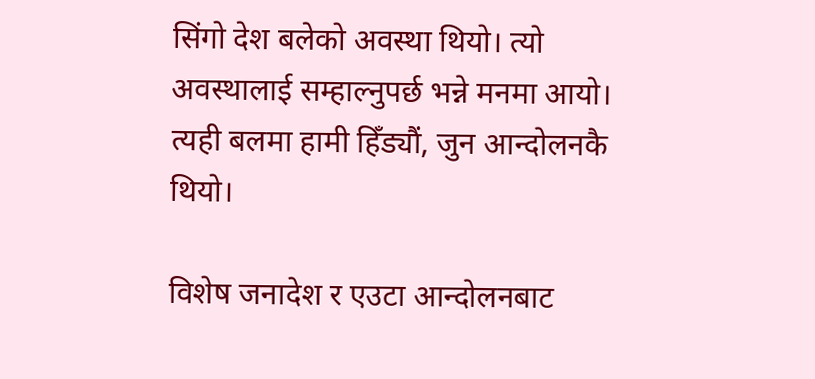सिंगो देश बलेको अवस्था थियो। त्यो अवस्थालाई सम्हाल्नुपर्छ भन्ने मनमा आयो। त्यही बलमा हामी हिँड्यौं, जुन आन्दोलनकै थियो।

विशेष जनादेश र एउटा आन्दोलनबाट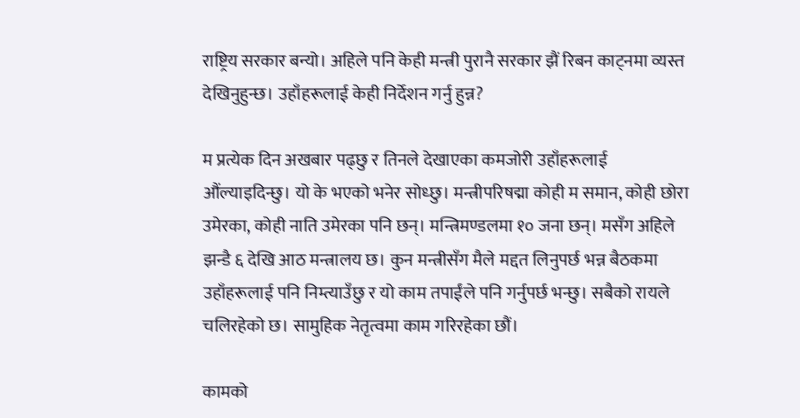राष्ट्रिय सरकार बन्यो। अहिले पनि केही मन्त्री पुरानै सरकार झैं रिबन काट्नमा व्यस्त देखिनुहुन्छ। उहाँहरूलाई केही निर्देशन गर्नु हुन्न?

म प्रत्येक दिन अखबार पढ्छु र तिनले देखाएका कमजोरी उहाँहरूलाई औंल्याइदिन्छु। यो के भएको भनेर सोध्छु। मन्त्रीपरिषद्मा कोही म समान, कोही छोरा उमेरका, कोही नाति उमेरका पनि छन्। मन्त्रिमण्डलमा १० जना छन्। मसँग अहिले झन्डै ६ देखि आठ मन्त्रालय छ। कुन मन्त्रीसँग मैले मद्दत लिनुपर्छ भन्न बैठकमा उहाँहरूलाई पनि निम्त्याउँछु र यो काम तपाईंले पनि गर्नुपर्छ भन्छु। सबैको रायले चलिरहेको छ। सामुहिक नेतृत्वमा काम गरिरहेका छौं।

कामको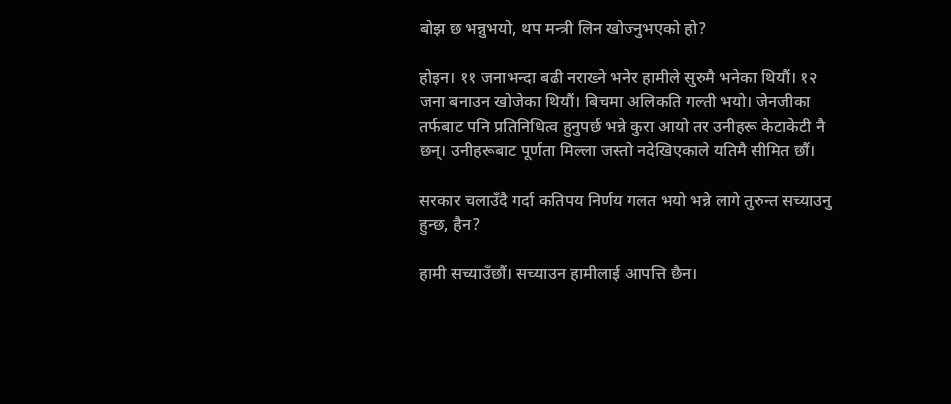बोझ छ भन्नुभयो, थप मन्त्री लिन खोज्नुभएको हो?

होइन। ११ जनाभन्दा बढी नराख्ने भनेर हामीले सुरुमै भनेका थियौं। १२ जना बनाउन खोजेका थियौं। बिचमा अलिकति गल्ती भयो। जेनजीका तर्फबाट पनि प्रतिनिधित्व हुनुपर्छ भन्ने कुरा आयो तर उनीहरू केटाकेटी नै छन्। उनीहरूबाट पूर्णता मिल्ला जस्तो नदेखिएकाले यतिमै सीमित छौं।

सरकार चलाउँदै गर्दा कतिपय निर्णय गलत भयो भन्ने लागे तुरुन्त सच्याउनु हुन्छ, हैन?

हामी सच्याउँछौं। सच्याउन हामीलाई आपत्ति छैन।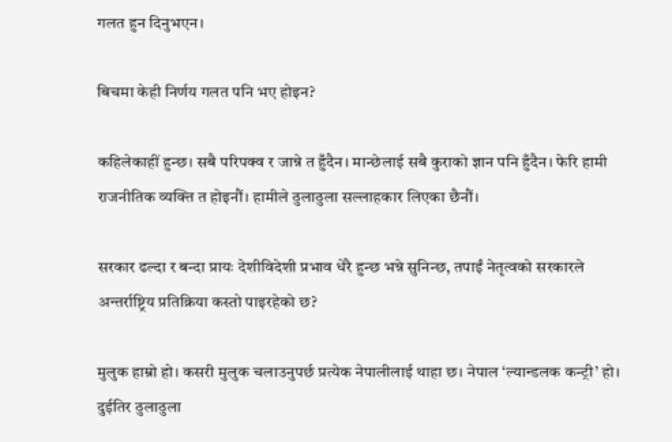गलत हुन दिनुभएन।

बिचमा केही निर्णय गलत पनि भए होइन?

कहिलेकाहीं हुन्छ। सबै परिपक्व र जान्ने त हुँदैन। मान्छेलाई सबै कुराको ज्ञान पनि हुँदैन। फेरि हामी राजनीतिक व्यक्ति त होइनौं। हामीले ठुलाठुला सल्लाहकार लिएका छैनौं।

सरकार ढल्दा र बन्दा प्रायः देशीविदेशी प्रभाव धेरै हुन्छ भन्ने सुनिन्छ, तपाईं नेतृत्वको सरकारले अन्तर्राष्ट्रिय प्रतिक्रिया कस्तो पाइरहेको छ?

मुलुक हाम्रो हो। कसरी मुलुक चलाउनुपर्छ प्रत्येक नेपालीलाई थाहा छ। नेपाल ‘ल्यान्डलक कन्ट्री’ हो। दुईतिर ठुलाठुला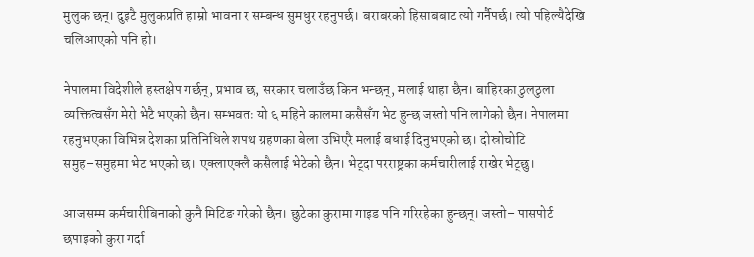मुलुक छन्। दुइटै मुलुकप्रति हाम्रो भावना र सम्बन्ध सुमधुर रहनुपर्छ। बराबरको हिसाबबाट त्यो गर्नैपर्छ। त्यो पहिल्यैदेखि चलिआएको पनि हो।

नेपालमा विदेशीले हस्तक्षेप गर्छन्, प्रभाव छ, सरकार चलाउँछ किन भन्छन्, मलाई थाहा छैन। बाहिरका ठुलठुला व्यक्तित्वसँग मेरो भेटै भएको छैन। सम्भवतः यो ६ महिने कालमा कसैसँग भेट हुन्छ जस्तो पनि लागेको छैन। नेपालमा रहनुभएका विभिन्न देशका प्रतिनिधिले शपथ ग्रहणका बेला उभिएरै मलाई बधाई दिनुभएको छ। दोस्रोचोटि समुह–समुहमा भेट भएको छ। एक्लाएक्लै कसैलाई भेटेको छैन। भेट्दा परराष्ट्रका कर्मचारीलाई राखेर भेट्छु।

आजसम्म कर्मचारीबिनाको कुनै मिटिङ गरेको छैन। छुटेका कुरामा गाइड पनि गरिरहेका हुन्छन्। जस्तो– पासपोर्ट छपाइको कुरा गर्दा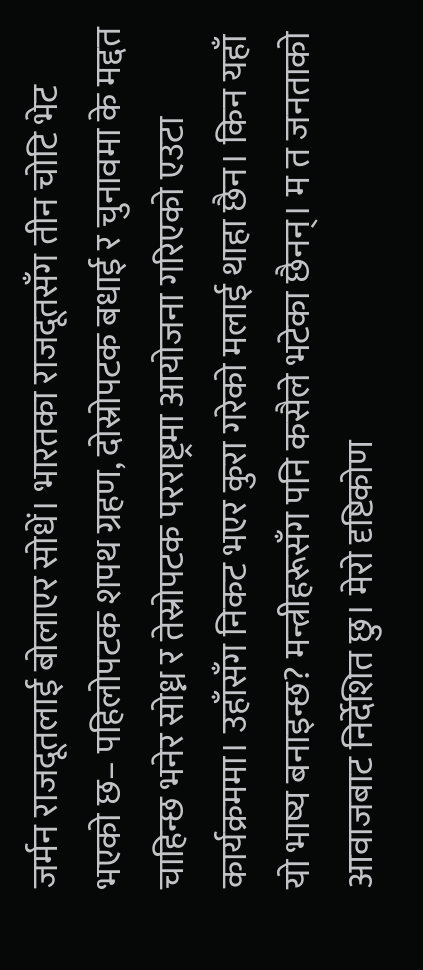जर्मन राजदूतलाई बोलाएर सोधें। भारतका राजदूतसँग तीन चोटि भेट भएको छ– पहिलोपटक शपथ ग्रहण, दोस्रोपटक बधाई र चुनावमा के मद्दत चाहिन्छ भनेर सोध्न र तेस्रोपटक परराष्ट्रमा आयोजना गरिएको एउटा कार्यक्रममा। उहाँसँग निकट भएर कुरा गरेको मलाई थाहा छैन। किन यहाँ यो भाष्य बनाइन्छ? मन्त्रीहरूसँग पनि कसैले भटेका छैनन्। म त जनताको आवाजबाट निर्देशित छु। मेरो दृष्टिकोण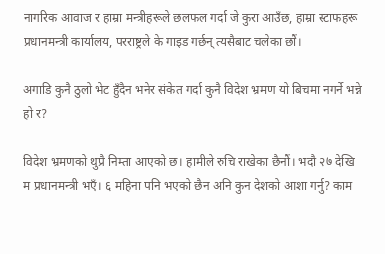नागरिक आवाज र हाम्रा मन्त्रीहरूले छलफल गर्दा जे कुरा आउँछ, हाम्रा स्टाफहरू प्रधानमन्त्री कार्यालय, परराष्ट्रले के गाइड गर्छन् त्यसैबाट चलेका छौं।

अगाडि कुनै ठुलो भेट हुँदैन भनेर संकेत गर्दा कुनै विदेश भ्रमण यो बिचमा नगर्ने भन्ने हो र?

विदेश भ्रमणको थुप्रै निम्ता आएको छ। हामीले रुचि राखेका छैनौं। भदौ २७ देखि म प्रधानमन्त्री भएँ। ६ महिना पनि भएको छैन अनि कुन देशको आशा गर्नु? काम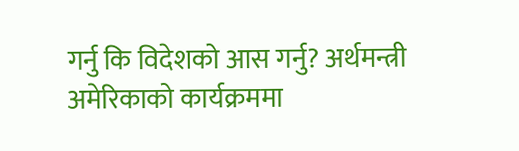गर्नु कि विदेशको आस गर्नु? अर्थमन्त्री अमेरिकाको कार्यक्रममा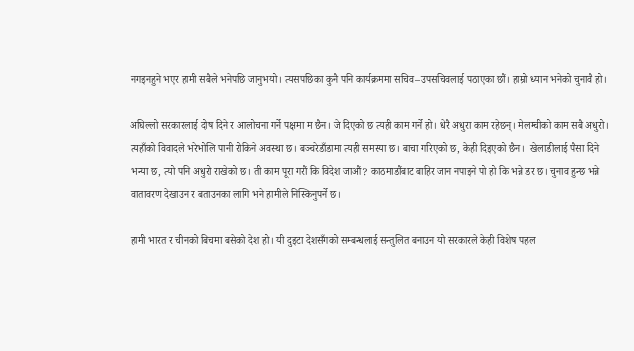नगइनहुने भएर हामी सबैले भनेपछि जानुभयो। त्यसपछिका कुनै पनि कार्यक्रममा सचिव–उपसचिवलाई पठाएका छौं। हाम्रो ध्यान भनेको चुनावै हो।

अघिल्लो सरकारलाई दोष दिने र आलोचना गर्ने पक्षमा म छैन। जे दिएको छ त्यही काम गर्ने हो। धेरै अधुरा काम रहेछन्। मेलम्चीको काम सबै अधुरो। त्यहाँको विवादले भरेभोलि पानी रोकिने अवस्था छ। बञ्चरेडाँडामा त्यही समस्या छ। बाचा गरिएको छ, केही दिइएको छैन।  खेलाडीलाई पैसा दिने भन्या छ, त्यो पनि अधुरो राखेको छ। ती काम पूरा गरौं कि विदेश जाऔं? काठमाडौंबाट बाहिर जान नपाइने पो हो कि भन्ने डर छ। चुनाव हुन्छ भन्ने वातावरण देखाउन र बताउनका लागि भने हामीले निस्किनुपर्ने छ।

हामी भारत र चीनको बिचमा बसेको देश हो। यी दुइटा देशसँगको सम्बन्धलाई सन्तुलित बनाउन यो सरकारले केही विशेष पहल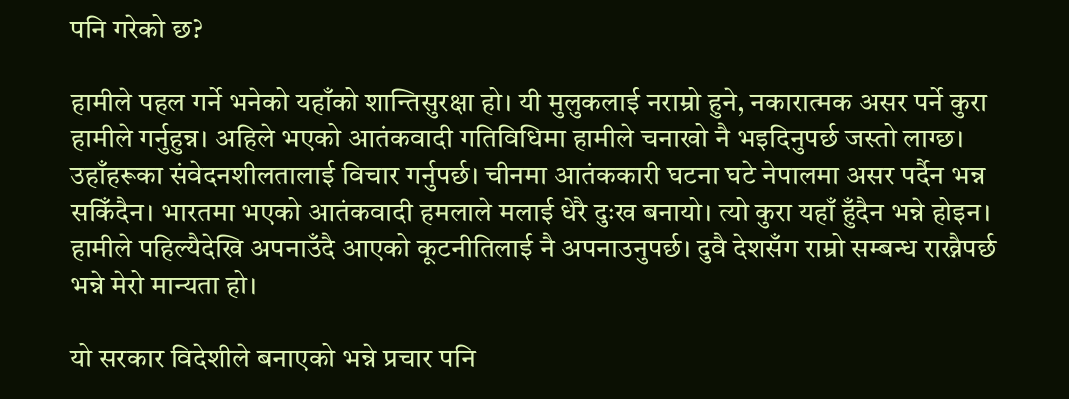पनि गरेको छ?

हामीले पहल गर्ने भनेको यहाँको शान्तिसुरक्षा हो। यी मुलुकलाई नराम्रो हुने, नकारात्मक असर पर्ने कुरा हामीले गर्नुहुन्न। अहिले भएको आतंकवादी गतिविधिमा हामीले चनाखो नै भइदिनुपर्छ जस्तो लाग्छ। उहाँहरूका संवेदनशीलतालाई विचार गर्नुपर्छ। चीनमा आतंककारी घटना घटे नेपालमा असर पर्दैन भन्न सकिँदैन। भारतमा भएको आतंकवादी हमलाले मलाई धेरै दुःख बनायो। त्यो कुरा यहाँ हुँदैन भन्ने होइन। हामीले पहिल्यैदेखि अपनाउँदै आएको कूटनीतिलाई नै अपनाउनुपर्छ। दुवै देशसँग राम्रो सम्बन्ध राख्नैपर्छ भन्ने मेरो मान्यता हो।

यो सरकार विदेशीले बनाएको भन्ने प्रचार पनि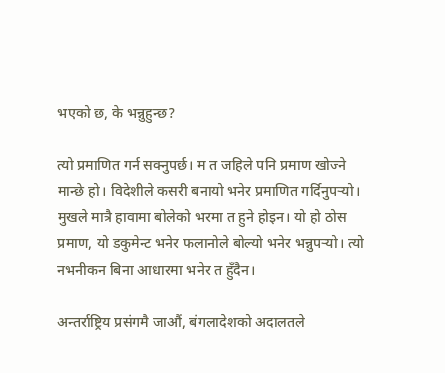भएको छ, के भन्नुहुन्छ?

त्यो प्रमाणित गर्न सक्नुपर्छ। म त जहिले पनि प्रमाण खोज्ने मान्छे हो। विदेशीले कसरी बनायो भनेर प्रमाणित गर्दिनुपर्‍यो। मुखले मात्रै हावामा बोलेको भरमा त हुने होइन। यो हो ठोस प्रमाण, यो डकुमेन्ट भनेर फलानोले बोल्यो भनेर भन्नुपर्‍यो। त्यो नभनीकन बिना आधारमा भनेर त हुँदैन।

अन्तर्राष्ट्रिय प्रसंगमै जाऔं, बंगलादेशको अदालतले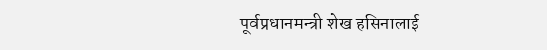पूर्वप्रधानमन्त्री शेख हसिनालाई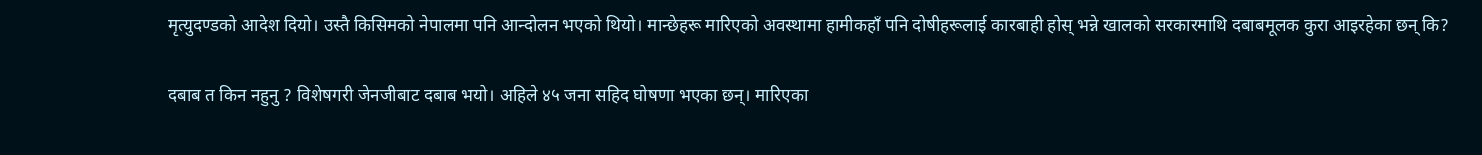मृत्युदण्डको आदेश दियो। उस्तै किसिमको नेपालमा पनि आन्दोलन भएको थियो। मान्छेहरू मारिएको अवस्थामा हामीकहाँ पनि दोषीहरूलाई कारबाही होस् भन्ने खालको सरकारमाथि दबाबमूलक कुरा आइरहेका छन् कि?

दबाब त किन नहुनु ? विशेषगरी जेनजीबाट दबाब भयो। अहिले ४५ जना सहिद घोषणा भएका छन्। मारिएका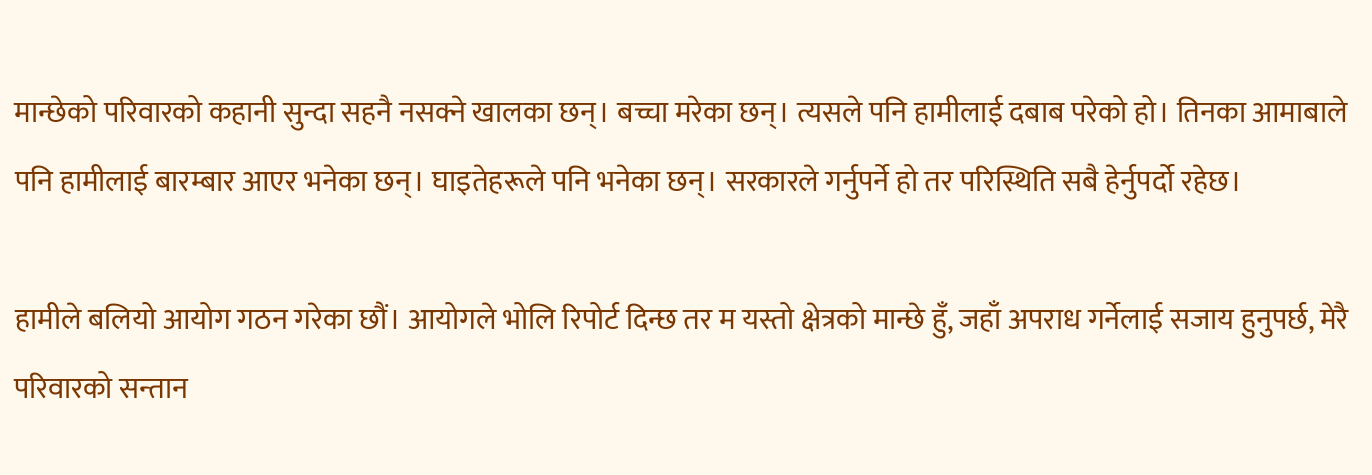मान्छेको परिवारको कहानी सुन्दा सहनै नसक्ने खालका छन्। बच्चा मरेका छन्। त्यसले पनि हामीलाई दबाब परेको हो। तिनका आमाबाले पनि हामीलाई बारम्बार आएर भनेका छन्। घाइतेहरूले पनि भनेका छन्। सरकारले गर्नुपर्ने हो तर परिस्थिति सबै हेर्नुपर्दो रहेछ।

हामीले बलियो आयोग गठन गरेका छौं। आयोगले भोलि रिपोर्ट दिन्छ तर म यस्तो क्षेत्रको मान्छे हुँ, जहाँ अपराध गर्नेलाई सजाय हुनुपर्छ, मेरै परिवारको सन्तान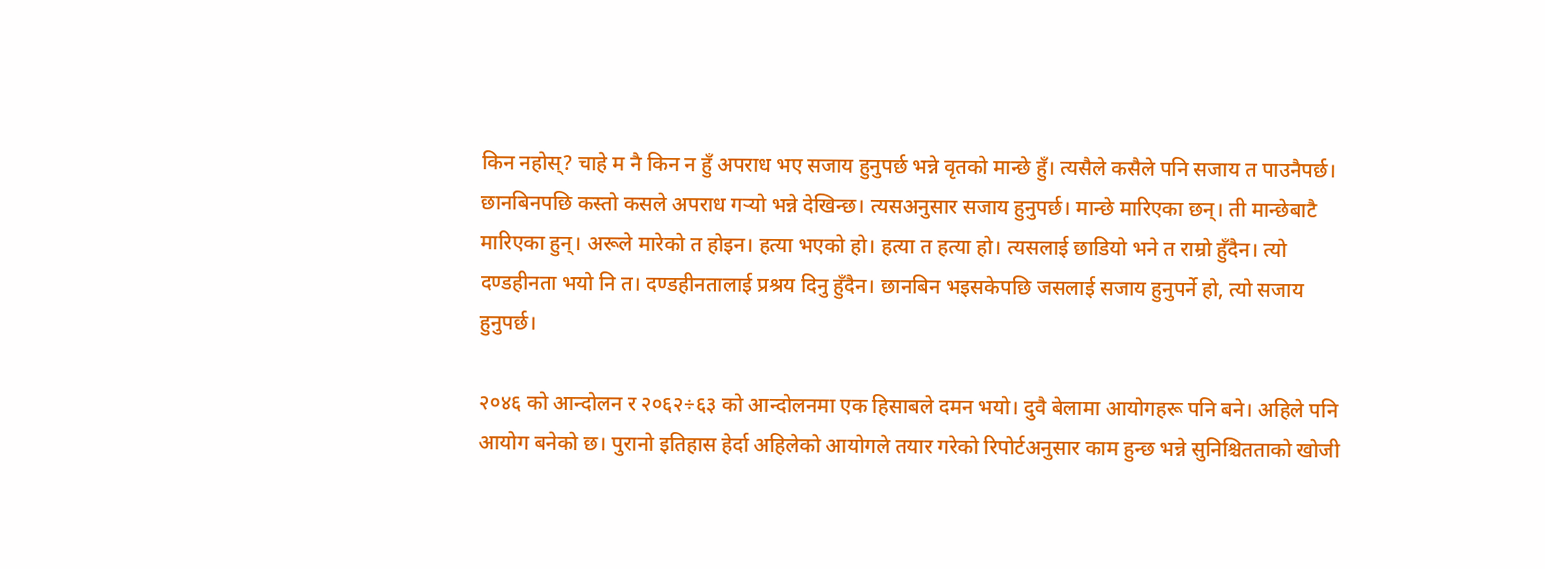किन नहोस्? चाहे म नै किन न हुँ अपराध भए सजाय हुनुपर्छ भन्ने वृतको मान्छे हुँ। त्यसैले कसैले पनि सजाय त पाउनैपर्छ। छानबिनपछि कस्तो कसले अपराध गर्‍यो भन्ने देखिन्छ। त्यसअनुसार सजाय हुनुपर्छ। मान्छे मारिएका छन्। ती मान्छेबाटै मारिएका हुन्। अरूले मारेको त होइन। हत्या भएको हो। हत्या त हत्या हो। त्यसलाई छाडियो भने त राम्रो हुँदैन। त्यो दण्डहीनता भयो नि त। दण्डहीनतालाई प्रश्रय दिनु हुँदैन। छानबिन भइसकेपछि जसलाई सजाय हुनुपर्ने हो, त्यो सजाय हुनुपर्छ।

२०४६ को आन्दोलन र २०६२÷६३ को आन्दोलनमा एक हिसाबले दमन भयो। दुवै बेलामा आयोगहरू पनि बने। अहिले पनि आयोग बनेको छ। पुरानो इतिहास हेर्दा अहिलेको आयोगले तयार गरेको रिपोर्टअनुसार काम हुन्छ भन्ने सुनिश्चितताको खोजी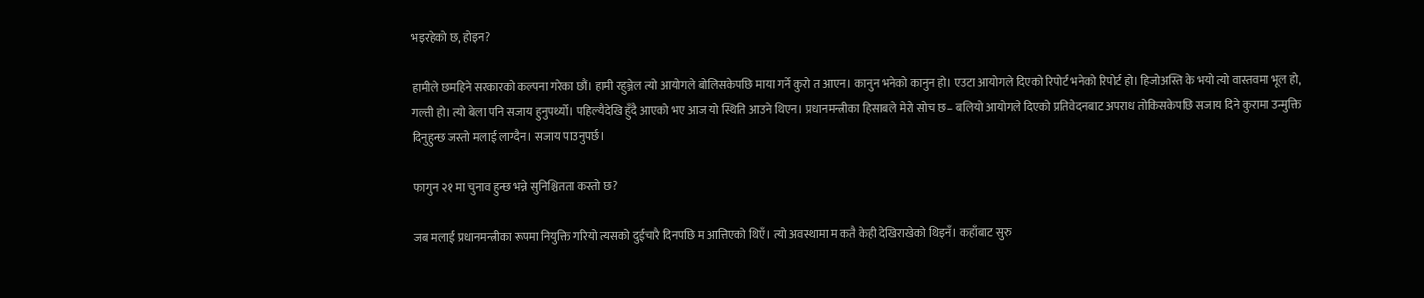भइरहेको छ, होइन?

हामीले छमहिने सरकारको कल्पना गरेका छौं। हामी रहुञ्जेल त्यो आयोगले बोलिसकेपछि माया गर्ने कुरो त आएन। कानुन भनेको कानुन हो। एउटा आयोगले दिएको रिपोर्ट भनेको रिपोर्ट हो। हिजोअस्ति के भयो त्यो वास्तवमा भूल हो, गल्ती हो। त्यो बेला पनि सजाय हुनुपर्थ्यो। पहिल्यैदेखि हुँदै आएको भए आज यो स्थिति आउने थिएन। प्रधानमन्त्रीका हिसाबले मेरो सोच छ– बलियो आयोगले दिएको प्रतिवेदनबाट अपराध तोकिसकेपछि सजाय दिने कुरामा उन्मुक्ति दिनुहुन्छ जस्तो मलाई लाग्दैन। सजाय पाउनुपर्छ।

फागुन २१ मा चुनाव हुन्छ भन्ने सुनिश्चितता कस्तो छ?

जब मलाई प्रधानमन्त्रीका रूपमा नियुक्ति गरियो त्यसको दुईचारै दिनपछि म आत्तिएको थिएँ। त्यो अवस्थामा म कतै केही देखिराखेको थिइनँ। कहाँबाट सुरु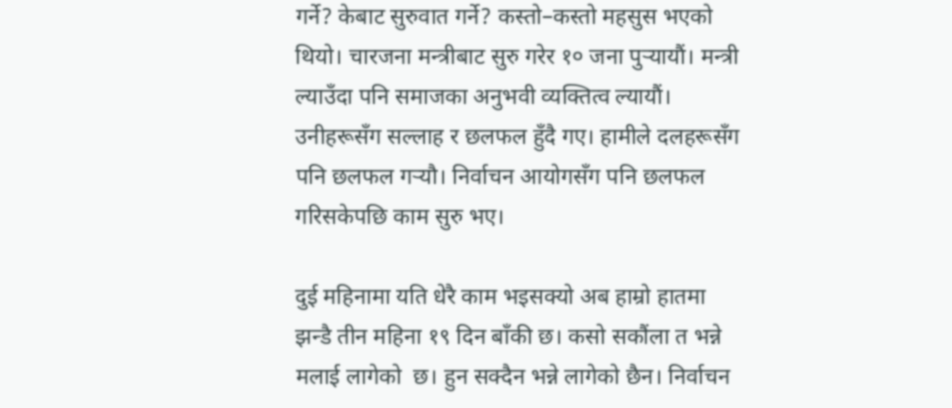गर्ने? केबाट सुरुवात गर्ने? कस्तो–कस्तो महसुस भएको थियो। चारजना मन्त्रीबाट सुरु गरेर १० जना पुर्‍यायौं। मन्त्री ल्याउँदा पनि समाजका अनुभवी व्यक्तित्व ल्यायौं। उनीहरूसँग सल्लाह र छलफल हुँदै गए। हामीले दलहरूसँग पनि छलफल गर्‍यौ। निर्वाचन आयोगसँग पनि छलफल गरिसकेपछि काम सुरु भए।

दुई महिनामा यति धेरै काम भइसक्यो अब हाम्रो हातमा झन्डै तीन महिना १९ दिन बाँकी छ। कसो सकौंला त भन्ने मलाई लागेको  छ। हुन सक्दैन भन्ने लागेको छैन। निर्वाचन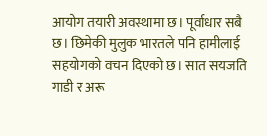आयोग तयारी अवस्थामा छ। पूर्वाधार सबै छ। छिमेकी मुलुक भारतले पनि हामीलाई सहयोगको वचन दिएको छ। सात सयजति गाडी र अरू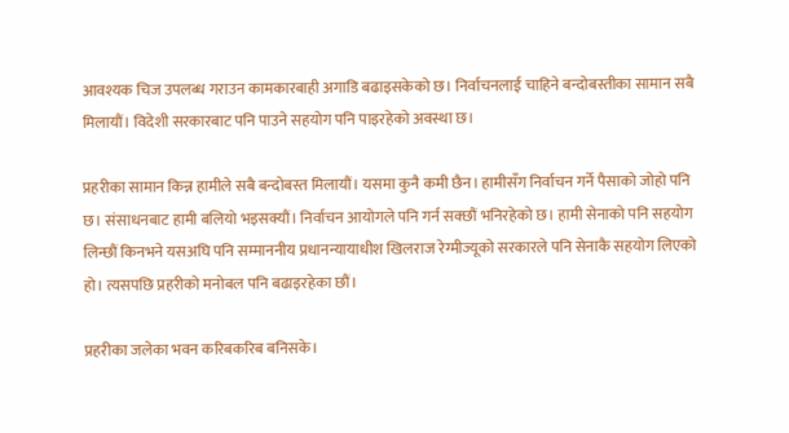आवश्यक चिज उपलब्ध गराउन कामकारबाही अगाडि बढाइसकेको छ। निर्वाचनलाई चाहिने बन्दोबस्तीका सामान सबै मिलायौं। विदेशी सरकारबाट पनि पाउने सहयोग पनि पाइरहेको अवस्था छ।

प्रहरीका सामान किन्न हामीले सबै बन्दोबस्त मिलायौं। यसमा कुनै कमी छैन। हामीसँग निर्वाचन गर्ने पैसाको जोहो पनि छ। संसाधनबाट हामी बलियो भइसक्यौं। निर्वाचन आयोगले पनि गर्न सक्छौं भनिरहेको छ। हामी सेनाको पनि सहयोग लिन्छौं किनभने यसअघि पनि सम्माननीय प्रधानन्यायाधीश खिलराज रेग्मीज्यूको सरकारले पनि सेनाकै सहयोग लिएको हो। त्यसपछि प्रहरीको मनोबल पनि बढाइरहेका छौं।

प्रहरीका जलेका भवन करिबकरिब बनिसके।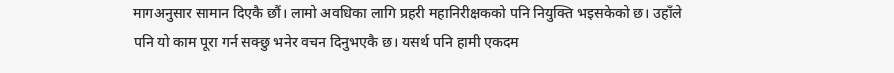मागअनुसार सामान दिएकै छौं। लामो अवधिका लागि प्रहरी महानिरीक्षकको पनि नियुक्ति भइसकेको छ। उहाँले पनि यो काम पूरा गर्न सक्छु भनेर वचन दिनुभएकै छ। यसर्थ पनि हामी एकदम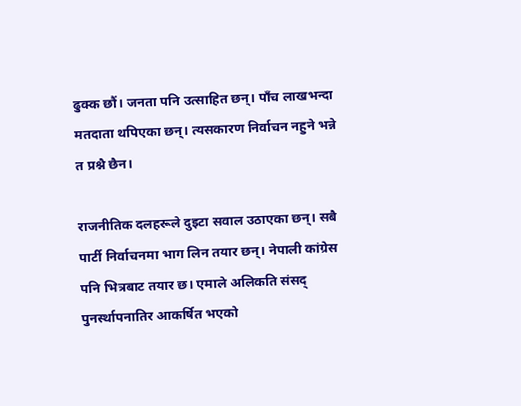ढुक्क छौं। जनता पनि उत्साहित छन्। पाँच लाखभन्दा मतदाता थपिएका छन्। त्यसकारण निर्वाचन नहुने भन्ने त प्रश्नै छैन।

राजनीतिक दलहरूले दुइटा सवाल उठाएका छन्। सबै पार्टी निर्वाचनमा भाग लिन तयार छन्। नेपाली कांग्रेस पनि भित्रबाट तयार छ। एमाले अलिकति संसद् पुनर्स्थापनातिर आकर्षित भएको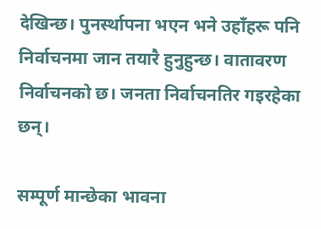देखिन्छ। पुनर्स्थापना भएन भने उहाँहरू पनि निर्वाचनमा जान तयारै हुनुहुन्छ। वातावरण निर्वाचनको छ। जनता निर्वाचनतिर गइरहेका छन्।

सम्पूर्ण मान्छेका भावना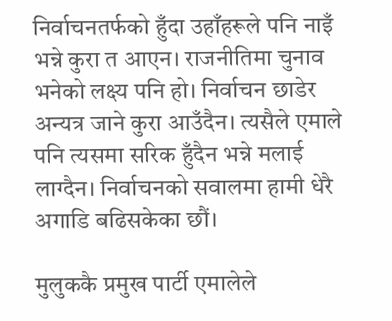निर्वाचनतर्फको हुँदा उहाँहरूले पनि नाइँ भन्ने कुरा त आएन। राजनीतिमा चुनाव भनेको लक्ष्य पनि हो। निर्वाचन छाडेर अन्यत्र जाने कुरा आउँदैन। त्यसैले एमाले पनि त्यसमा सरिक हुँदैन भन्ने मलाई लाग्दैन। निर्वाचनको सवालमा हामी धेरै अगाडि बढिसकेका छौं।

मुलुककै प्रमुख पार्टी एमालेले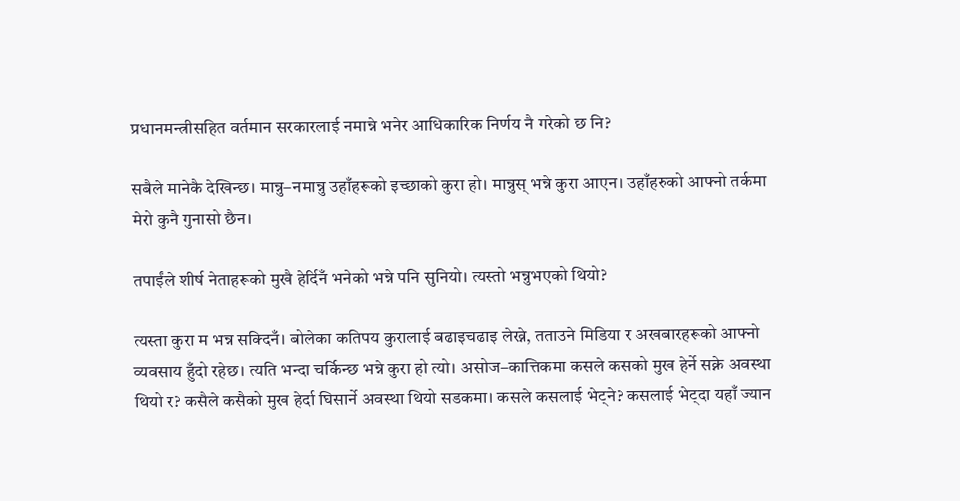प्रधानमन्त्रीसहित वर्तमान सरकारलाई नमान्ने भनेर आधिकारिक निर्णय नै गरेको छ नि?

सबैले मानेकै देखिन्छ। मान्नु–नमान्नु उहाँहरूको इच्छाको कुरा हो। मान्नुस् भन्ने कुरा आएन। उहाँहरुको आफ्नो तर्कमा मेरो कुनै गुनासो छैन।

तपाईंले शीर्ष नेताहरूको मुखै हेर्दिनँ भनेको भन्ने पनि सुनियो। त्यस्तो भन्नुभएको थियो?

त्यस्ता कुरा म भन्न सक्दिनँ। बोलेका कतिपय कुरालाई बढाइचढाइ लेख्ने, तताउने मिडिया र अखबारहरूको आफ्नो व्यवसाय हुँदो रहेछ। त्यति भन्दा चर्किन्छ भन्ने कुरा हो त्यो। असोज–कात्तिकमा कसले कसको मुख हेर्ने सक्ने अवस्था थियो र? कसैले कसैको मुख हेर्दा घिसार्ने अवस्था थियो सडकमा। कसले कसलाई भेट्ने? कसलाई भेट्दा यहाँ ज्यान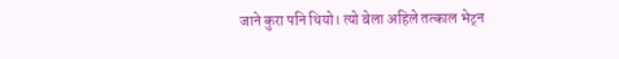जाने कुरा पनि थियो। त्यो बेला अहिले तत्काल भेट्न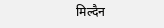मिल्दैन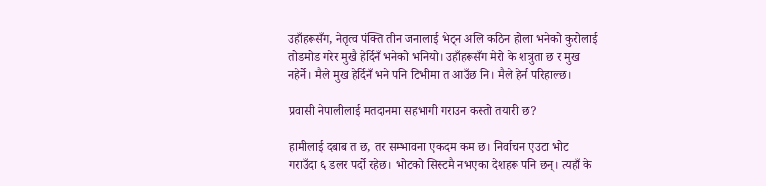उहाँहरूसँग, नेतृत्व पंक्ति तीन जनालाई भेट्न अलि कठिन होला भनेको कुरोलाई तोडमोड गरेर मुखै हेर्दिनँ भनेको भनियो। उहाँहरूसँग मेरो के शत्रुता छ र मुख नहेर्ने। मैले मुख हेर्दिनँ भने पनि टिभीमा त आउँछ नि। मैले हेर्न परिहाल्छ।

प्रवासी नेपालीलाई मतदानमा सहभागी गराउन कस्तो तयारी छ?

हामीलाई दबाब त छ, तर सम्भावना एकदम कम छ। निर्वाचन एउटा भोट गराउँदा ६ डलर पर्दो रहेछ। भोटको सिस्टमै नभएका देशहरू पनि छन्। त्यहाँ के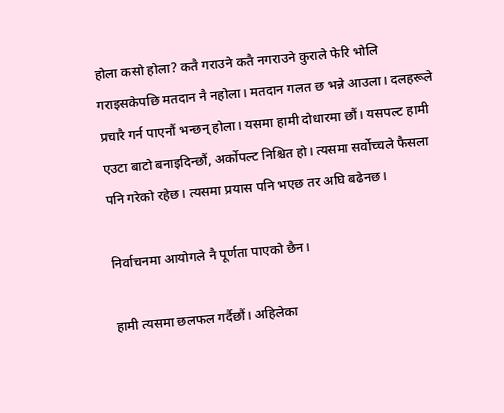होला कसो होला? कतै गराउने कतै नगराउने कुराले फेरि भोलि गराइसकेपछि मतदान नै नहोला। मतदान गलत छ भन्ने आउला। दलहरूले प्रचारै गर्न पाएनौं भन्छन् होला। यसमा हामी दोधारमा छौं। यसपल्ट हामी एउटा बाटो बनाइदिन्छौं, अर्कोपल्ट निश्चित हो। त्यसमा सर्वोच्चले फैसला पनि गरेको रहेछ। त्यसमा प्रयास पनि भएछ तर अघि बढेनछ।

निर्वाचनमा आयोगले नै पूर्णता पाएको छैन।

हामी त्यसमा छलफल गर्दैछौं। अहिलेका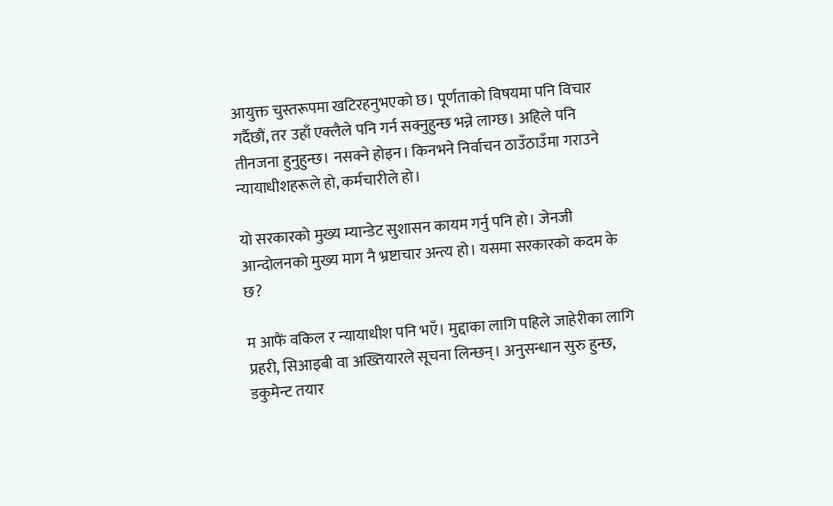आयुक्त चुस्तरूपमा खटिरहनुभएको छ। पूर्णताको विषयमा पनि विचार गर्दैछौं, तर उहाँ एक्लैले पनि गर्न सक्नुहुन्छ भन्ने लाग्छ। अहिले पनि तीनजना हुनुहुन्छ। नसक्ने होइन। किनभने निर्वाचन ठाउँठाउँमा गराउने न्यायाधीशहरूले हो, कर्मचारीले हो।

यो सरकारको मुख्य म्यान्डेट सुशासन कायम गर्नु पनि हो। जेनजी आन्दोलनको मुख्य माग नै भ्रष्टाचार अन्त्य हो। यसमा सरकारको कदम के छ?

म आफैं वकिल र न्यायाधीश पनि भएँ। मुद्दाका लागि पहिले जाहेरीका लागि प्रहरी, सिआइबी वा अख्तियारले सूचना लिन्छन्। अनुसन्धान सुरु हुन्छ, डकुमेन्ट तयार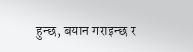हुन्छ, बयान गराइन्छ र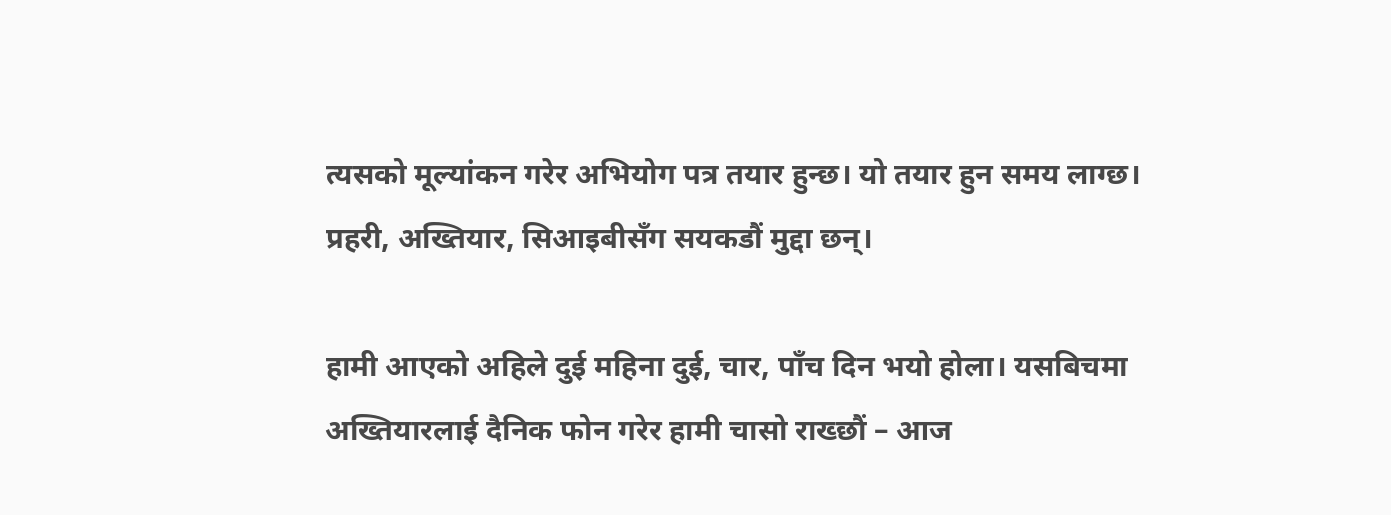त्यसको मूल्यांकन गरेर अभियोग पत्र तयार हुन्छ। यो तयार हुन समय लाग्छ। प्रहरी, अख्तियार, सिआइबीसँग सयकडौं मुद्दा छन्।

हामी आएको अहिले दुई महिना दुई, चार, पाँच दिन भयो होला। यसबिचमा अख्तियारलाई दैनिक फोन गरेर हामी चासो राख्छौं – आज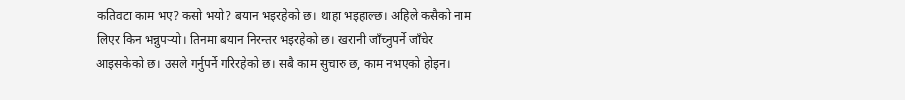कतिवटा काम भए? कसो भयो? बयान भइरहेको छ। थाहा भइहाल्छ। अहिले कसैको नाम लिएर किन भन्नुपर्‍यो। तिनमा बयान निरन्तर भइरहेको छ। खरानी जाँच्नुपर्ने जाँचेर आइसकेको छ। उसले गर्नुपर्ने गरिरहेको छ। सबै काम सुचारु छ, काम नभएको होइन।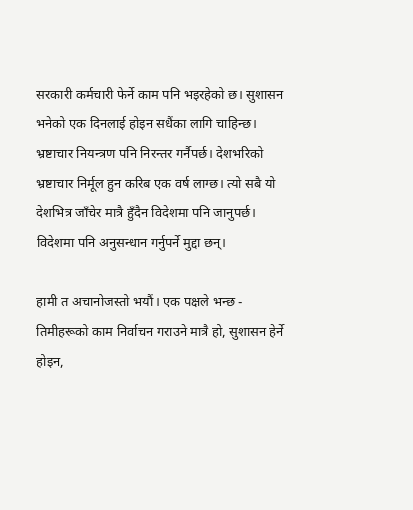सरकारी कर्मचारी फेर्ने काम पनि भइरहेको छ। सुशासन भनेको एक दिनलाई होइन सधैंका लागि चाहिन्छ। भ्रष्टाचार नियन्त्रण पनि निरन्तर गर्नैपर्छ। देशभरिको भ्रष्टाचार निर्मूल हुन करिब एक वर्ष लाग्छ। त्यो सबै यो देशभित्र जाँचेर मात्रै हुँदैन विदेशमा पनि जानुपर्छ। विदेशमा पनि अनुसन्धान गर्नुपर्ने मुद्दा छन्।

हामी त अचानोजस्तो भयौं। एक पक्षले भन्छ - तिमीहरूको काम निर्वाचन गराउने मात्रै हो, सुशासन हेर्ने होइन,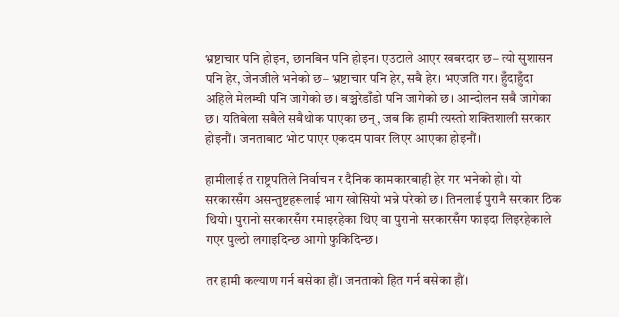भ्रष्टाचार पनि होइन, छानबिन पनि होइन। एउटाले आएर खबरदार छ– त्यो सुशासन पनि हेर, जेनजीले भनेको छ– भ्रष्टाचार पनि हेर, सबै हेर। भएजति गर। हुँदाहुँदा अहिले मेलम्ची पनि जागेको छ। बञ्चरेडाँडो पनि जागेको छ। आन्दोलन सबै जागेका छ। यतिबेला सबैले सबैथोक पाएका छन्, जब कि हामी त्यस्तो शक्तिशाली सरकार होइनौं। जनताबाट भोट पाएर एकदम पावर लिएर आएका होइनौं।

हामीलाई त राष्ट्रपतिले निर्वाचन र दैनिक कामकारबाही हेर गर भनेको हो। यो सरकारसँग असन्तुष्टहरूलाई भाग खोसियो भन्ने परेको छ। तिनलाई पुरानै सरकार ठिक थियो। पुरानो सरकारसँग रमाइरहेका थिए वा पुरानो सरकारसँग फाइदा लिइरहेकाले गएर पुल्ठो लगाइदिन्छ आगो फुकिदिन्छ।

तर हामी कल्याण गर्न बसेका हौं। जनताको हित गर्न बसेका हौं।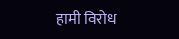हामी विरोध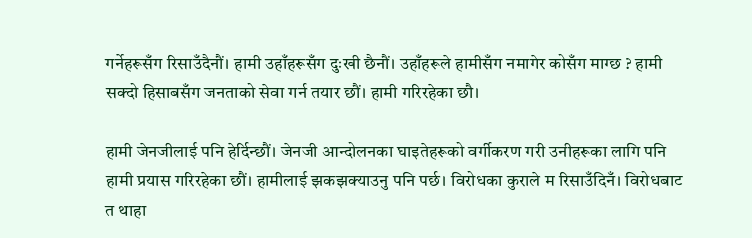गर्नेहरूसँग रिसाउँदैनौं। हामी उहाँहरूसँग दुःखी छैनौं। उहाँहरूले हामीसँग नमागेर कोसँग माग्छ ? हामी सक्दो हिसाबसँग जनताको सेवा गर्न तयार छौं। हामी गरिरहेका छौ।

हामी जेनजीलाई पनि हेर्दिन्छौं। जेनजी आन्दोलनका घाइतेहरूको वर्गीकरण गरी उनीहरूका लागि पनि हामी प्रयास गरिरहेका छौं। हामीलाई झकझक्याउनु पनि पर्छ। विरोधका कुराले म रिसाउँदिनँ। विरोधबाट त थाहा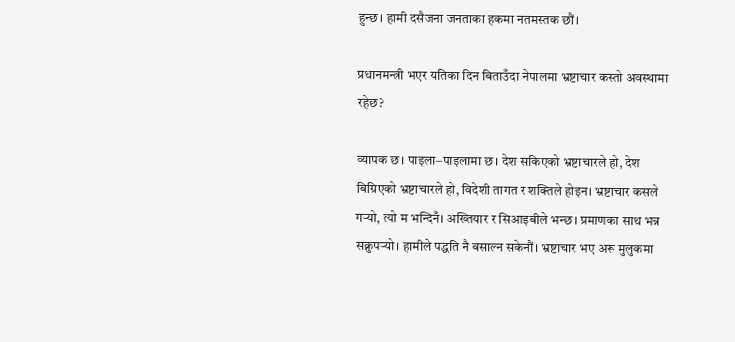हुन्छ। हामी दसैजना जनताका हकमा नतमस्तक छौं।

प्रधानमन्त्री भएर यतिका दिन बिताउँदा नेपालमा भ्रष्टाचार कस्तो अवस्थामा रहेछ?

व्यापक छ। पाइला–पाइलामा छ। देश सकिएको भ्रष्टाचारले हो, देश बिग्रिएको भ्रष्टाचारले हो, विदेशी तागत र शक्तिले होइन। भ्रष्टाचार कसले गर्‍यो, त्यो म भन्दिनँ। अख्तियार र सिआइबीले भन्छ। प्रमाणका साथ भन्न सक्नुपर्‍यो। हामीले पद्धति नै बसाल्न सकेनौं। भ्रष्टाचार भए अरू मुलुकमा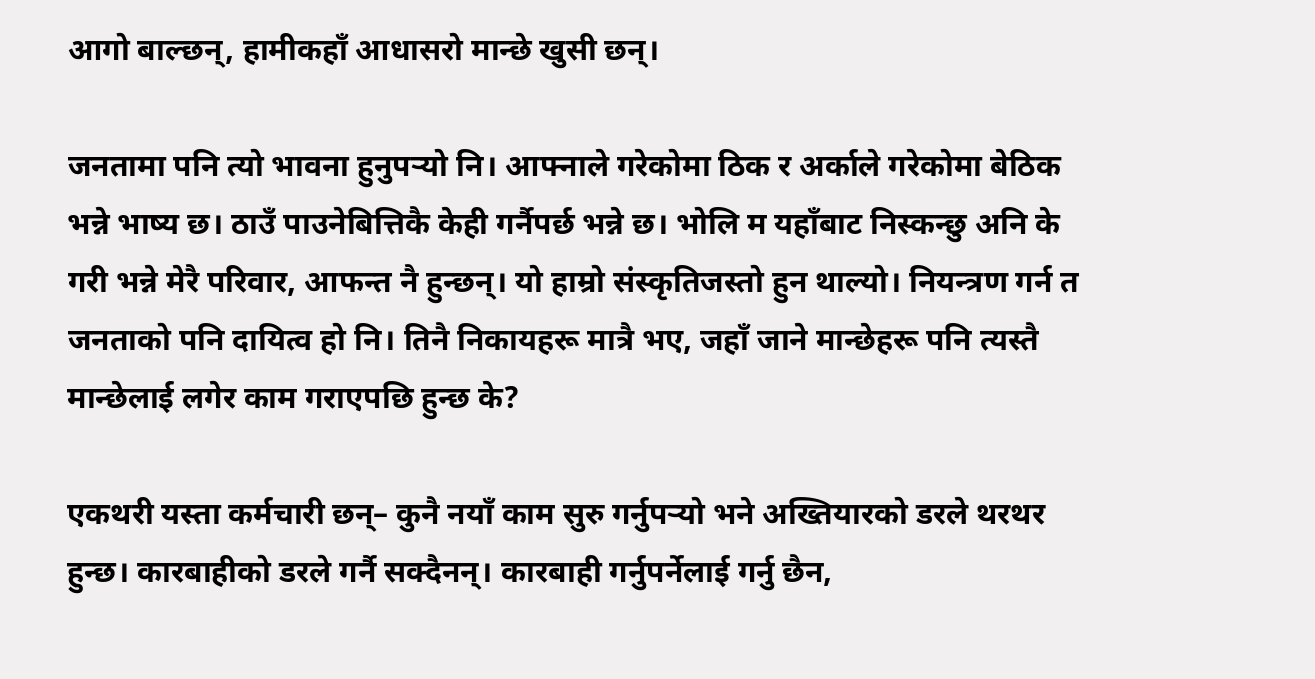आगो बाल्छन्, हामीकहाँ आधासरो मान्छे खुसी छन्।

जनतामा पनि त्यो भावना हुनुपर्‍यो नि। आफ्नाले गरेकोमा ठिक र अर्काले गरेकोमा बेठिक भन्ने भाष्य छ। ठाउँ पाउनेबित्तिकै केही गर्नैपर्छ भन्ने छ। भोलि म यहाँबाट निस्कन्छु अनि के गरी भन्ने मेरै परिवार, आफन्त नै हुन्छन्। यो हाम्रो संस्कृतिजस्तो हुन थाल्यो। नियन्त्रण गर्न त जनताको पनि दायित्व हो नि। तिनै निकायहरू मात्रै भए, जहाँ जाने मान्छेहरू पनि त्यस्तै मान्छेलाई लगेर काम गराएपछि हुन्छ के?

एकथरी यस्ता कर्मचारी छन्– कुनै नयाँ काम सुरु गर्नुपर्‍यो भने अख्तियारको डरले थरथर हुन्छ। कारबाहीको डरले गर्नै सक्दैनन्। कारबाही गर्नुपर्नेलाई गर्नु छैन,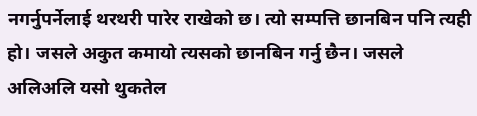नगर्नुपर्नेलाई थरथरी पारेर राखेको छ। त्यो सम्पत्ति छानबिन पनि त्यही हो। जसले अकुत कमायो त्यसको छानबिन गर्नु छैन। जसले अलिअलि यसो थुकतेल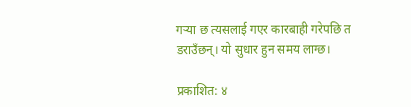गर्‍या छ त्यसलाई गएर कारबाही गरेपछि त डराउँछन्। यो सुधार हुन समय लाग्छ।

प्रकाशित: ४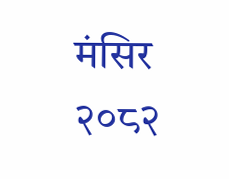मंसिर २०८२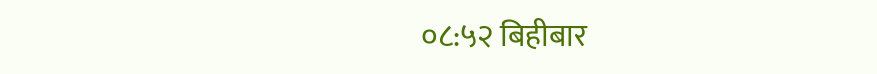०८:५२ बिहीबार